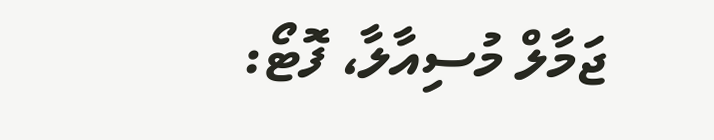ޖަމާލް މުސިއާލާ، ފޮޓޯ: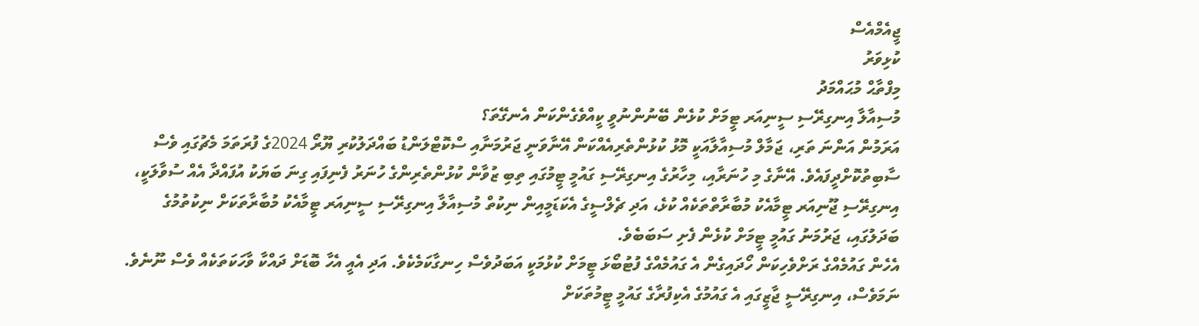ޖީއެމްއެސް
ކުޅިވަރު
މިފްތާޙް މުޙައްމަދު
މުސިއާލާ އިނގިރޭސި ސީނިއަރ ޓީމަށް ކުޅެން ބޭނުންނުވީ ކީއްވެގެންކަން އެނގޭތަ؟
އަރަމުން އަންނަ ތަރި، ޖަމާލް މުސިއާލާއަކީ މޮޅު ކުޅުންތެރިއެއްކަން އޭނާވަނީ ޖަރުމަނާއި ސްކޮޓްލަންޑު ބައްދަލުކުރި ޔޫރޯ 2024ގެ ފުރަތަމަ މެޗުގައި ވެސް ސާބިތުކޮށްދީފައެވެ. އޭނާގެ މި ހުނަރާއި، މިހާރުގެ އިނގިރޭސި ގައުމީ ޓީމުގައި ތިބި ޒުވާން ކުޅުންތެރިންގެ ހުނަރު ފެނިފައި ގިނަ ބަޔަކު އުފައްދާ އެއް ސުވާލަކީ، އިނގިރޭސި ޖޫނިއަރ ޓީމާއެކު މުބާރާތްތަކެއް ކުޅެ، އަދި ޗެލްސީގެ އެކަޑަމީއިން ނިކުތް މުސިއާލާ އިނގިރޭސި ސީނިއަރ ޓީމާއެކު މުބާރާތަކަށް ނިކުތުމުގެ ބަދަލުގައި، ޖަރުމަނު ގައުމީ ޓީމަށް ކުޅެން ފެށި ސަބަބެވެ.
އެހެން ގައުމެއްގެ ރަށްވެހިކަން ހޯދައިގެން އެ ގައުމެއްގެ ފުޓުބޯޅަ ޓީމަށް ކުޅުމަކީ އަބަދުވެސް ހިނގާކަމެކެވެ. އަދި އެއީ އެހާ ބޮޑަށް ދައްކާ ވާހަކަތަކެއް ވެސް ނޫނެވެ. ނަމަވެސް، އިނގިރޭސީ ޖާޒީގައި އެ ގައުމުގެ އެކިފުރާގެ ގައުމީ ޓީމުތަކަށް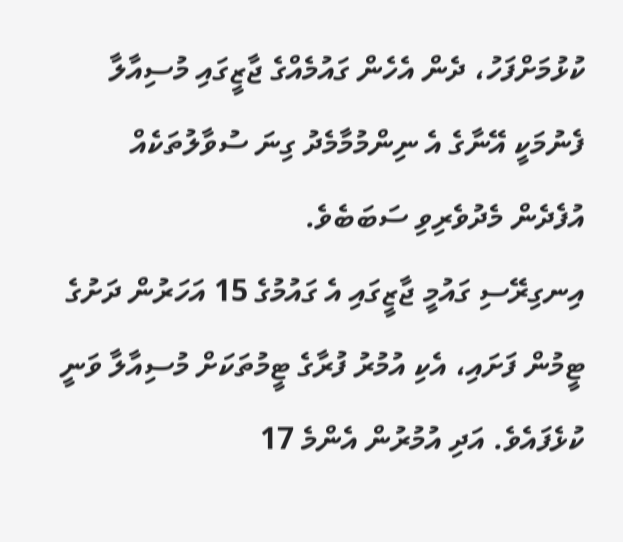ކުޅުމަށްފަހު، ދެން އެހެން ގައުމެއްގެ ޖާޒީގައި މުސިއާލާ ފެނުމަކީ އޭނާގެ އެ ނިންމުމާމެދު ގިނަ ސުވާލުތަކެއް އުފެދެން މެދުވެރިވި ސަބަބެވެ.
އިނގިރޭސި ގައުމީ ޖާޒީގައި އެ ގައުމުގެ 15 އަހަރުން ދަށުގެ ޓީމުން ފަށައި، އެކި އުމުރު ފުރާގެ ޓީމުތަކަށް މުސިއާލާ ވަނީ ކުޅެފައެވެ. އަދި އުމުރުން އެންމެ 17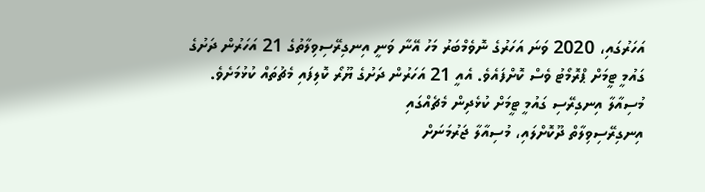އަހަރުގައި، 2020 ވަނަ އަހަރުގެ ނޮވެމްބަރު މަހު އޭނާ ވަނީ އިނގިރޭސިވިލާތުގެ 21 އަހަރުން ދަށުގެ ގައުމީ ޓީމަށް ޕްރޮމޯޓު ވެސް ކޮށްފައެވެ. އެއީ 21 އަހަރުން ދަށުގެ ޔޫރޯ ކޮލިފައި މެޗުތައް ކުޅުމަށެވެ.
މުސިއާލާ އިނގިރޭސި ގައުމީ ޓީމަށް ކުޅެދިން މެޗެއްގައި
އިނގިރޭސިވިލާތް ދޫކޮށްލައި، މުސިއާލާ ޖަރުމަނަށް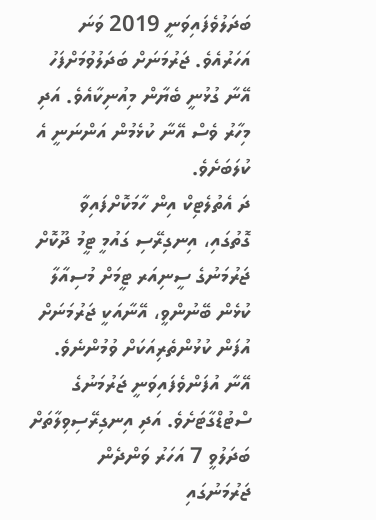ބަދަލުވެފައިވަނީ 2019 ވަނަ އަހަރުއެވެ. ޖަރުމަނަށް ބަދަލުވުމަށްފަހު އޭނާ ގުޅުނީ ބެޔާން މިއުނިކާއެވެ. އަދި މިހާރު ވެސް އޭނާ ކުޅެމުން އަންނަނީ އެ ކުލަބަށެވެ.
ދަ އެތުލެޓިކް އިން ހާމަކޮށްފައިވާ ގޮތުގައި، އިނގިރޭސި ގައުމީ ޓީމު ދޫކޮށް ޖަރުމަނުގެ ސީނިއަރ ޓީމަށް މުސިއާލާ ކުޅެން ބޭނުންވީ، އޭނާއަކީ ޖަރުމަނަށް އުފަން ކުޅުންތެރިއަކަށް ވުމުންނެވެ. އޭނާ އުފަންވެފައިވަނީ ޖަރުމަނުގެ ސްޓުޑްގާޓަށެވެ. އަދި އިނގިރޭސިވިލާތަށް ބަދަލުވީ 7 އަހަރު ވަންދެން ޖަރުމަނުގައި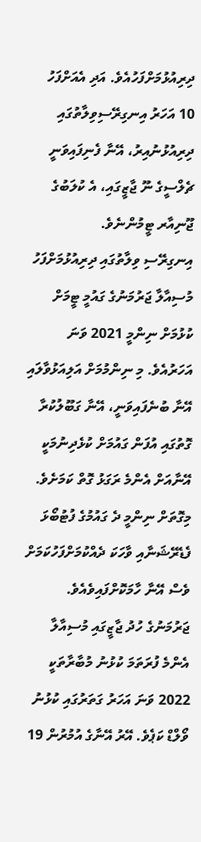ދިރިއުޅުމަށްފަހުއެވެ. އަދި އެއަށްފަހު 10 އަހަރު އިނގިރޭސިވިލާތުގައި ދިރިއުޅުނުއިރު، އޭނާ ފެނިފައިވަނީ ޗެލްސީގެ ނޫ ޖާޒީގައި، އެ ކުލަބުގެ ޖޫނިއާރ ޓީމުންނެވެ.
އިނގިރޭސި ވިލާތުގައި ދިރިއުޅުމަށްފަހު މުސިއާލާ ޖަރުމަނުގެ ގައުމީ ޓީމަށް ކުޅުމަށް ނިންމީ 2021 ވަނަ އަހަރުއެވެ. މި ނިންމުމަށް އަލިއަޅުވާލައި އޭނާ ބުނެފައިވަނީ، އޭނާ ގަބޫލުކުރާ ގޮތުގައި އުފަން ގައުމަށް ކުޅެދިނުމަކީ އޭނާއަށް އެންމެ ރަގަޅު ގޮތް ކަމަށެވެ. މިގޮތަށް ނިންމީ ދެ ގައުމުގެ ފުޓުބޯޅަ ފެޑެރޭޝަނާއި ވާހަކަ ދެއްކުމަށްފަހުކަމަށް ވެސް އޭނާ ހާމަކޮށްފައިވެއެވެ.
ޖަރުމަނުގެ ހުދު ޖާޒީގައި މުސިއާލާ އެންމެ ފުރަތަމަ ކުޅުނު މުބާރާތަކީ 2022 ވަނަ އަހަރު ގަތަރުގައި ކުޅުނު ވޯލްޑް ކަޕެވެ. އޭރު އޭނާގެ އުމުރުން 19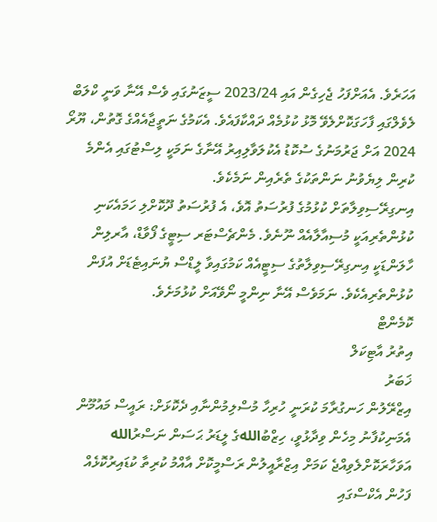އަހަރެވެ. އެއަށްފަހު ޖެހިގެން އައި 2023/24 ސީޒަނުގައި ވެސް އޭނާ ވަނީ ކްލަބް ލެވެލްގައި ފާހަގަކޮށްލެވޭ މޮޅު ކުޅުމެއް ދައްކާފައެވެ. އެކަމުގެ ނަތީޖާއެއްގެ ގޮތުން، ޔޫރޯ 2024 އަށް ޖަރުމަނުގެ ސުކޮޑު އެކުލަވާލިއިރު އޭނާގެ ނަމަކީ ލިސްޓުގައި އެންމެ ކުރިން ލިޔެވުނު ނަންތަކުގެ ތެރެއިން ނަމެކެވެ.
އިނގިރޭސިވިލާތަށް ކުޅުމުގެ ފުރުސަތު އޮވެ، އެ ފުރުސަތު ދޫކޮށްލި ހަމައެކަނި ކުޅުންތެރިއަކީ މުސިއާލާއެއް ނޫނެވެ. މެންޗެސްޓަރ ސިޓީގެ ފޯވާޑް، އާރލިން ހާލަންޑަކީ އިނގިރޭސިވިލާތުގެ ސިޓީއެއް ކަމުގައިވާ ލީޑްސް ޔުނައިޓެޑަށް އުފަން ކުޅުންތެރިއެކެވެ. ނަމަވެސް އޭނާ ނިންމީ ނޯވޭއަށް ކުޅުމަށެވެ.
ކޮމެންޓް
އިތުރު އާޓިކަލް
ޚަބަރު
އިޒްރޭލުން ހަނގުރާމަ ކުރަނީ ހުރިހާ މުސްލިމުންނާއި ދެކޮޅަށް: ރައީސް މައުމޫން
އެމަނިކުފާނު މިހެން ވިދާޅުވީ، ހިޒްބުاللهގެ ލީޑަރު ޙަސަން ނަސްރުالله އަވަހާރަކޮށްލެވިއްޖެ ކަމަށް އިޒްރާއީލުން ރަސްމީކޮށް އާއްމު ކުރިތާ ކުޑައިރުކޮޅެއް ފަހުން އެކްސްގައި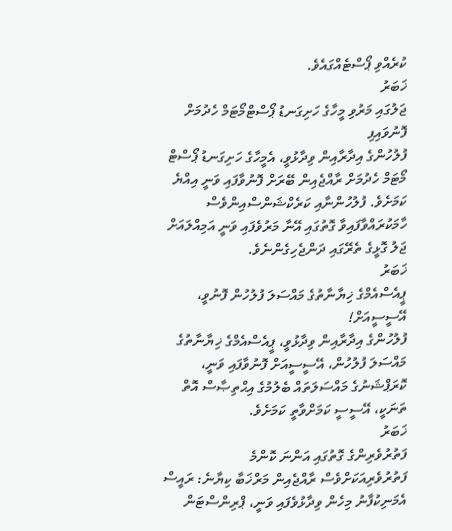ކުރެއްވި ޕޯސްޓެއްގައެވެ.
ޚަބަރު
ޖަލުގައި މަރުވި މީހާގެ ހަށިގަނޑު ޕޯސްޓްމޯޓަމް ހެދުމަށް ފޮނުވައިފި
ފުލުހުންގެ އިދާރާއިން ވިދާޅުވީ، އެމީހާގެ ހަށިގަނޑު ޕޯސްޓް މޯޓަމް ހެދުމަށް ރާއްޖެއިން ބޭރަށް ފޮނުވާފައި ވަނީ އިއްޔެ ކަމަށެވެ. ފުލުހުންނާއި ކަރެކްޝަންސްއިންވެސް ހާމަކުރައްވާފައިވާ ގޮތުގައި އޭނާ މަރުވެފައި ވަނީ އަމިއްލައަށް ޖަލު ގޮޅީގެ ތެރޭގައި ދަންޖެހިގެންނެވެ.
ޚަބަރު
ޕީއެސްއެމްގެ ޚިޔާނާތުގެ މައްސަލަ ފުލުހުން ފޮނުވީ، އޭސީސީއަށް!
ފުލުހުންގެ އިދާރާއިން ވިދާޅުވީ، ޕީއެސްއެމްގެ ޚިޔާނާތުގެ މައްސަލަ ފުލުހުން، އޭސީސީއަށް ފޮނުވާފައި ވަނީ، ކޮރަޕްޝަނުގެ މައްސަލަތައް ބެލުމުގެ އިޙްތިޞާސް އޮތް ތަނަކީ، އޭސީސީ ކަމަށްވާތީ ކަމަށެވެ.
ޚަބަރު
ފަތުރުވެރިންގެ ގޮތުގައި އަންނަ ކޮންމެ ފަތުރުވެރިއަކަށްވެސް ރާއްޖެއިން މަރްޚަބާ ކިޔާނެ: ރައީސް
އެމަނިކުފާނު މިހެން ވިދާޅުވެފައި ވަނީ، ޕްރިންސްޓަން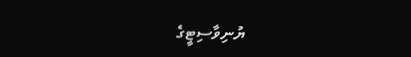ޔުނިވާސިޓީގެ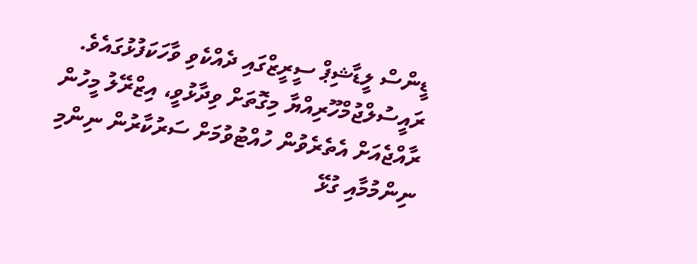ޑީންސް ލީޑާޝިޕް ސީރީޒްގައި ދެއްކެވި ވާހަކަފުޅުގައެވެ. ރައީސުލްޖުމްހޫރިއްޔާ މިގޮތަށް ވިދާޅުވީ، އިޒްރޭލު މީހުން ރާއްޖެއަށް އެތެރެވުން ހުއްޓުވުމަށް ސަރުކާރުން ނިންމި ނިންމުމާއި ގުޅޭ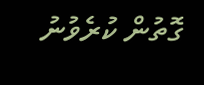ގޮތުން ކުރެވުނު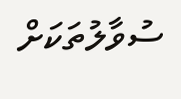ސުވާލުތަކަށް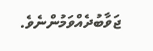ޖަވާބުދެއްވަމުންނެވެ.